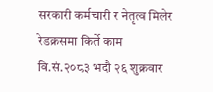सरकारी कर्मचारी र नेतृत्व मिलेर रेडक्रसमा किर्ते काम
वि.सं.२०८३ भदौ २६ शुक्रवार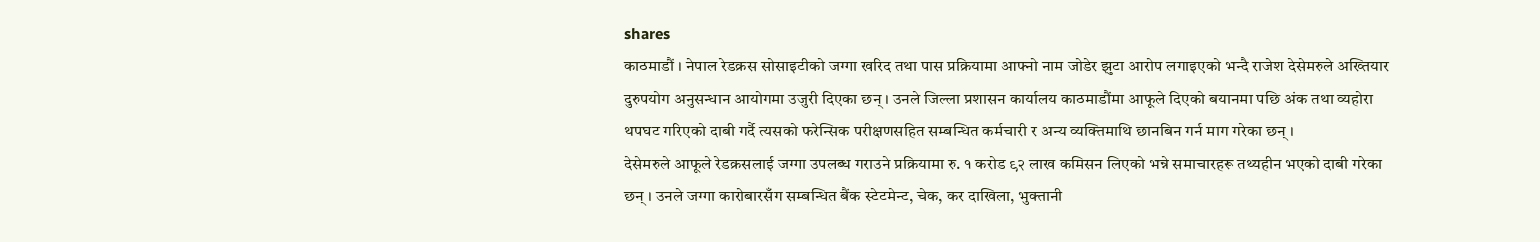shares
काठमाडौं । नेपाल रेडक्रस सोसाइटीको जग्गा खरिद तथा पास प्रक्रियामा आफ्नो नाम जोडेर झुटा आरोप लगाइएको भन्दै राजेश देसेमरुले अख्तियार दुरुपयोग अनुसन्धान आयोगमा उजुरी दिएका छन् । उनले जिल्ला प्रशासन कार्यालय काठमाडौंमा आफूले दिएको बयानमा पछि अंक तथा व्यहोरा थपघट गरिएको दाबी गर्दै त्यसको फरेन्सिक परीक्षणसहित सम्बन्धित कर्मचारी र अन्य व्यक्तिमाथि छानबिन गर्न माग गरेका छन् ।
देसेमरुले आफूले रेडक्रसलाई जग्गा उपलब्ध गराउने प्रक्रियामा रु. १ करोड ९२ लाख कमिसन लिएको भन्ने समाचारहरू तथ्यहीन भएको दाबी गरेका छन् । उनले जग्गा कारोबारसँग सम्बन्धित बैंक स्टेटमेन्ट, चेक, कर दाखिला, भुक्तानी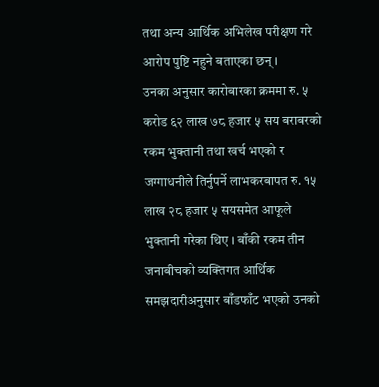तथा अन्य आर्थिक अभिलेख परीक्षण गरे आरोप पुष्टि नहुने बताएका छन् ।
उनका अनुसार कारोबारका क्रममा रु. ५ करोड ६२ लाख ७८ हजार ५ सय बराबरको रकम भुक्तानी तथा खर्च भएको र जग्गाधनीले तिर्नुपर्ने लाभकरबापत रु. १५ लाख २८ हजार ५ सयसमेत आफूले भुक्तानी गरेका थिए । बाँकी रकम तीन जनाबीचको व्यक्तिगत आर्थिक समझदारीअनुसार बाँडफाँट भएको उनको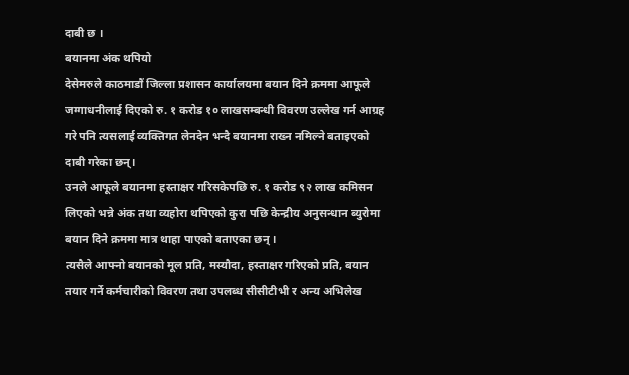दाबी छ ।
बयानमा अंक थपियो
देसेमरुले काठमाडौं जिल्ला प्रशासन कार्यालयमा बयान दिने क्रममा आफूले जग्गाधनीलाई दिएको रु. १ करोड १० लाखसम्बन्धी विवरण उल्लेख गर्न आग्रह गरे पनि त्यसलाई व्यक्तिगत लेनदेन भन्दै बयानमा राख्न नमिल्ने बताइएको दाबी गरेका छन्।
उनले आफूले बयानमा हस्ताक्षर गरिसकेपछि रु. १ करोड ९२ लाख कमिसन लिएको भन्ने अंक तथा व्यहोरा थपिएको कुरा पछि केन्द्रीय अनुसन्धान ब्युरोमा बयान दिने क्रममा मात्र थाहा पाएको बताएका छन् ।
त्यसैले आफ्नो बयानको मूल प्रति, मस्यौदा, हस्ताक्षर गरिएको प्रति, बयान तयार गर्ने कर्मचारीको विवरण तथा उपलब्ध सीसीटीभी र अन्य अभिलेख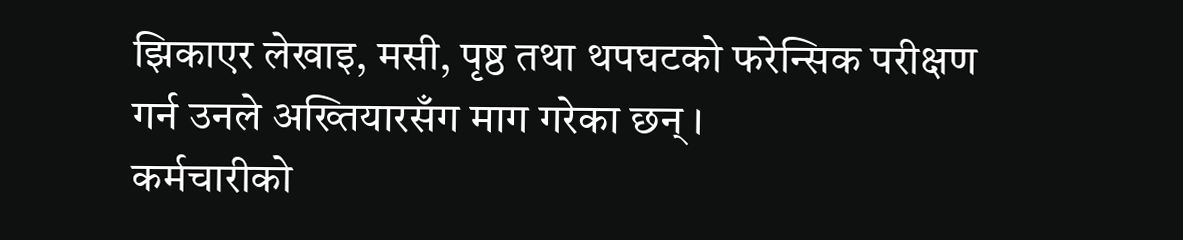झिकाएर लेखाइ, मसी, पृष्ठ तथा थपघटको फरेन्सिक परीक्षण गर्न उनले अख्तियारसँग माग गरेका छन् ।
कर्मचारीको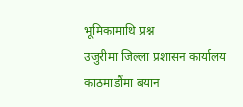भूमिकामाथि प्रश्न
उजुरीमा जिल्ला प्रशासन कार्यालय काठमाडौंमा बयान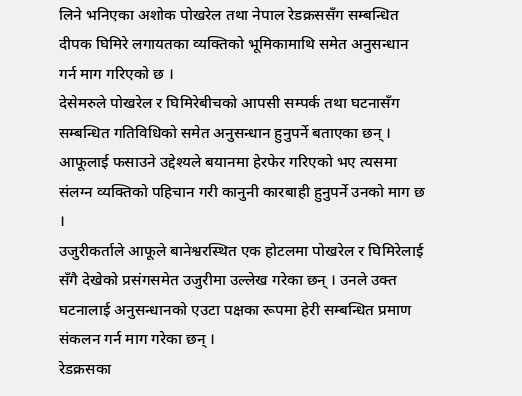लिने भनिएका अशोक पोखरेल तथा नेपाल रेडक्रससँग सम्बन्धित दीपक घिमिरे लगायतका व्यक्तिको भूमिकामाथि समेत अनुसन्धान गर्न माग गरिएको छ ।
देसेमरुले पोखरेल र घिमिरेबीचको आपसी सम्पर्क तथा घटनासँग सम्बन्धित गतिविधिको समेत अनुसन्धान हुनुपर्ने बताएका छन् । आफूलाई फसाउने उद्देश्यले बयानमा हेरफेर गरिएको भए त्यसमा संलग्न व्यक्तिको पहिचान गरी कानुनी कारबाही हुनुपर्ने उनको माग छ ।
उजुरीकर्ताले आफूले बानेश्वरस्थित एक होटलमा पोखरेल र घिमिरेलाई सँगै देखेको प्रसंगसमेत उजुरीमा उल्लेख गरेका छन् । उनले उक्त घटनालाई अनुसन्धानको एउटा पक्षका रूपमा हेरी सम्बन्धित प्रमाण संकलन गर्न माग गरेका छन् ।
रेडक्रसका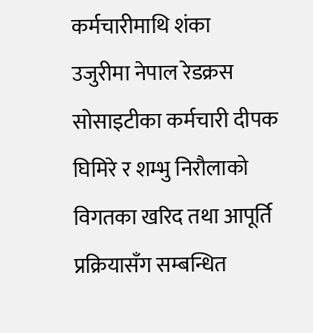कर्मचारीमाथि शंका
उजुरीमा नेपाल रेडक्रस सोसाइटीका कर्मचारी दीपक घिमिरे र शम्भु निरौलाको विगतका खरिद तथा आपूर्ति प्रक्रियासँग सम्बन्धित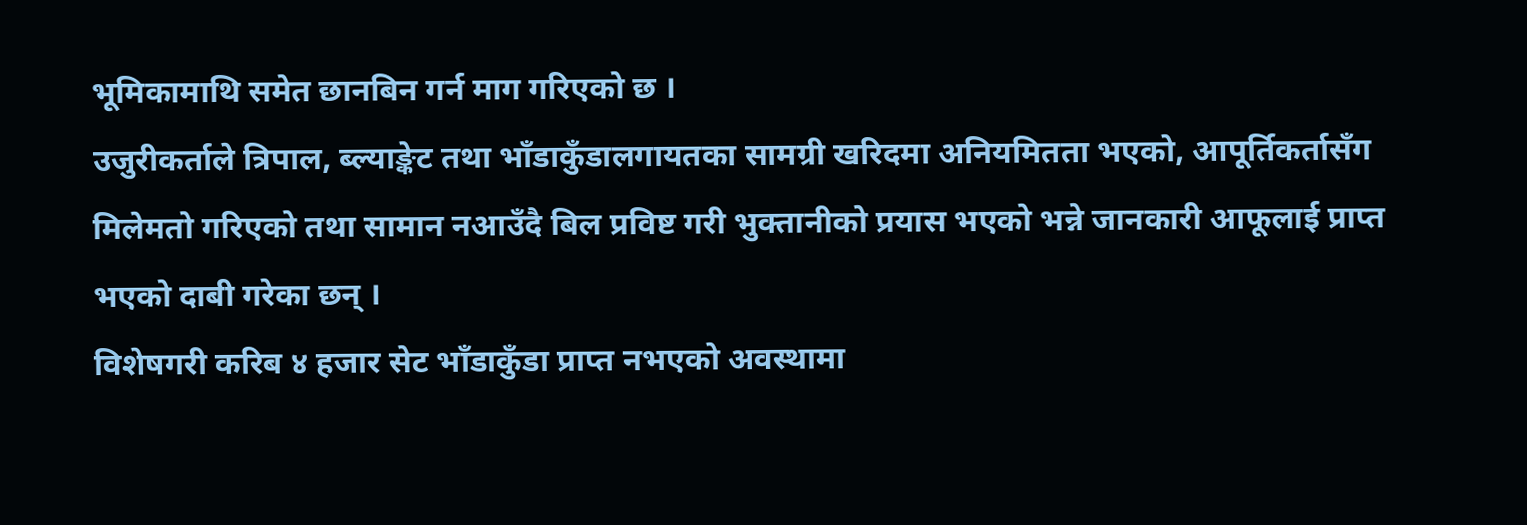भूमिकामाथि समेत छानबिन गर्न माग गरिएको छ ।
उजुरीकर्ताले त्रिपाल, ब्ल्याङ्केट तथा भाँडाकुँडालगायतका सामग्री खरिदमा अनियमितता भएको, आपूर्तिकर्तासँग मिलेमतो गरिएको तथा सामान नआउँदै बिल प्रविष्ट गरी भुक्तानीको प्रयास भएको भन्ने जानकारी आफूलाई प्राप्त भएको दाबी गरेका छन् ।
विशेषगरी करिब ४ हजार सेट भाँडाकुँडा प्राप्त नभएको अवस्थामा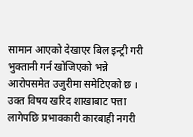सामान आएको देखाएर बिल इन्ट्री गरी भुक्तानी गर्न खोजिएको भन्ने आरोपसमेत उजुरीमा समेटिएको छ । उक्त विषय खरिद शाखाबाट पत्ता लागेपछि प्रभावकारी कारबाही नगरी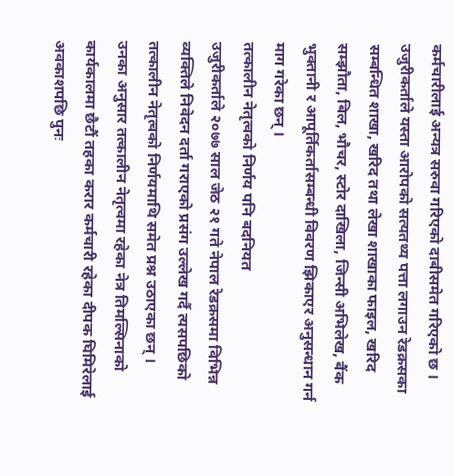कर्मचारीलाई अन्यत्र सरुवा गरिएको दाबीसमेत गरिएको छ ।
उजुरीकर्ताले यस्ता आरोपको सत्यतथ्य पत्ता लगाउन रेडक्रसका सम्बन्धित शाखा, खरिद तथा लेखा शाखाका फाइल, खरिद सम्झौता, बिल, भौचर, स्टोर दाखिला, जिन्सी अभिलेख, बैंक भुक्तानी र आपूर्तिकर्तासम्बन्धी विवरण झिकाएर अनुसन्धान गर्न माग गरेका छन् ।
तत्कालीन नेतृत्वको निर्णय पनि बदनियत
उजुरीकर्ताले २०७७ साल जेठ २१ गते नेपाल रेडक्रसमा विभिन्न व्यक्तिले निवेदन दर्ता गराएको प्रसंग उल्लेख गर्दै त्यसपछिको तत्कालीन नेतृत्वको निर्णयमाथि समेत प्रश्न उठाएका छन् ।
उनका अनुसार तत्कालीन नेतृत्वमा रहेका नेत्र तिमल्सिनाको कार्यकालमा छैटौं तहका करार कर्मचारी रहेका दीपक घिमिरेलाई अवकाशपछि पुनः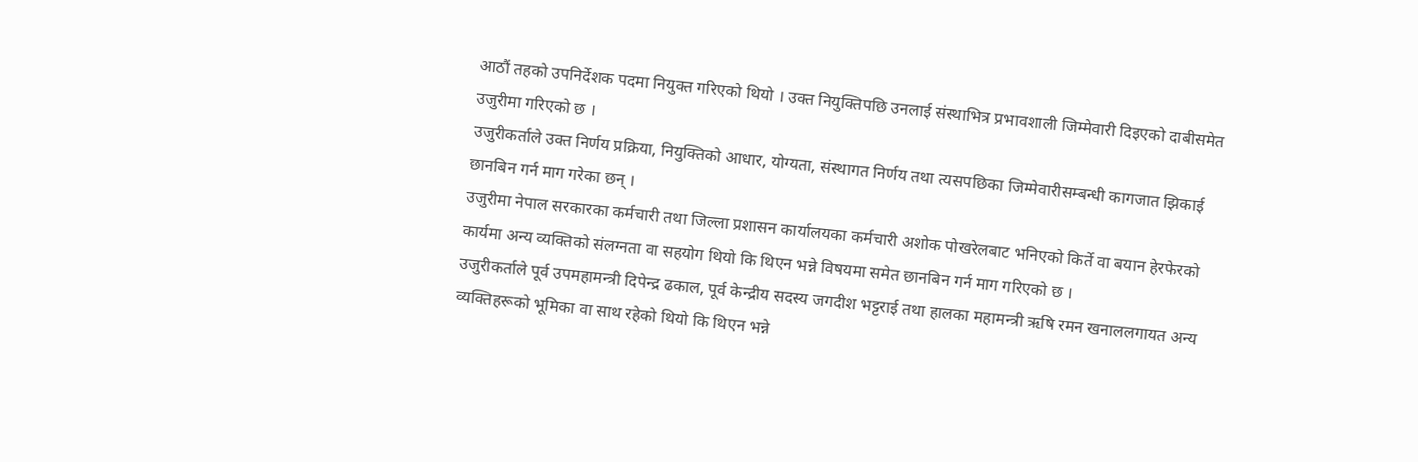आठौं तहको उपनिर्देशक पदमा नियुक्त गरिएको थियो । उक्त नियुक्तिपछि उनलाई संस्थाभित्र प्रभावशाली जिम्मेवारी दिइएको दाबीसमेत उजुरीमा गरिएको छ ।
उजुरीकर्ताले उक्त निर्णय प्रक्रिया, नियुक्तिको आधार, योग्यता, संस्थागत निर्णय तथा त्यसपछिका जिम्मेवारीसम्बन्धी कागजात झिकाई छानबिन गर्न माग गरेका छन् ।
उजुरीमा नेपाल सरकारका कर्मचारी तथा जिल्ला प्रशासन कार्यालयका कर्मचारी अशोक पोखरेलबाट भनिएको किर्ते वा बयान हेरफेरको कार्यमा अन्य व्यक्तिको संलग्नता वा सहयोग थियो कि थिएन भन्ने विषयमा समेत छानबिन गर्न माग गरिएको छ ।
उजुरीकर्ताले पूर्व उपमहामन्त्री दिपेन्द्र ढकाल, पूर्व केन्द्रीय सदस्य जगदीश भट्टराई तथा हालका महामन्त्री ऋषि रमन खनाललगायत अन्य व्यक्तिहरूको भूमिका वा साथ रहेको थियो कि थिएन भन्ने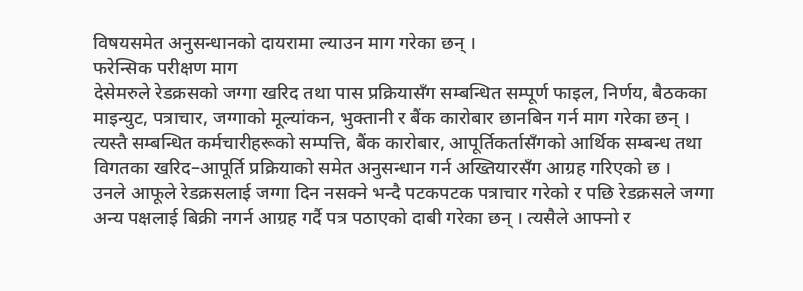विषयसमेत अनुसन्धानको दायरामा ल्याउन माग गरेका छन् ।
फरेन्सिक परीक्षण माग
देसेमरुले रेडक्रसको जग्गा खरिद तथा पास प्रक्रियासँग सम्बन्धित सम्पूर्ण फाइल, निर्णय, बैठकका माइन्युट, पत्राचार, जग्गाको मूल्यांकन, भुक्तानी र बैंक कारोबार छानबिन गर्न माग गरेका छन् ।
त्यस्तै सम्बन्धित कर्मचारीहरूको सम्पत्ति, बैंक कारोबार, आपूर्तिकर्तासँगको आर्थिक सम्बन्ध तथा विगतका खरिद–आपूर्ति प्रक्रियाको समेत अनुसन्धान गर्न अख्तियारसँग आग्रह गरिएको छ ।
उनले आफूले रेडक्रसलाई जग्गा दिन नसक्ने भन्दै पटकपटक पत्राचार गरेको र पछि रेडक्रसले जग्गा अन्य पक्षलाई बिक्री नगर्न आग्रह गर्दै पत्र पठाएको दाबी गरेका छन् । त्यसैले आफ्नो र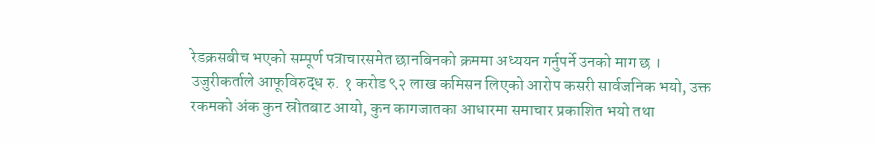रेडक्रसबीच भएको सम्पूर्ण पत्राचारसमेत छानबिनको क्रममा अध्ययन गर्नुपर्ने उनको माग छ ।
उजुरीकर्ताले आफूविरुद्ध रु. १ करोड ९२ लाख कमिसन लिएको आरोप कसरी सार्वजनिक भयो, उक्त रकमको अंक कुन स्रोतबाट आयो, कुन कागजातका आधारमा समाचार प्रकाशित भयो तथा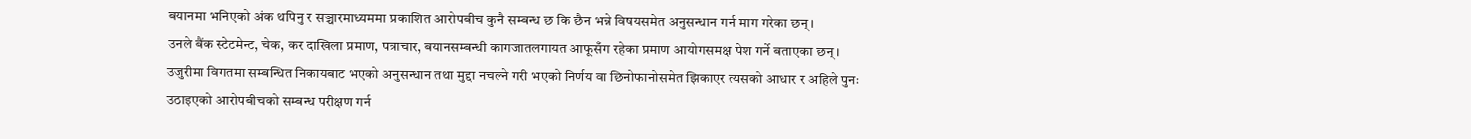बयानमा भनिएको अंक थपिनु र सञ्चारमाध्यममा प्रकाशित आरोपबीच कुनै सम्बन्ध छ कि छैन भन्ने विषयसमेत अनुसन्धान गर्न माग गरेका छन्।
उनले बैंक स्टेटमेन्ट, चेक, कर दाखिला प्रमाण, पत्राचार, बयानसम्बन्धी कागजातलगायत आफूसँग रहेका प्रमाण आयोगसमक्ष पेश गर्ने बताएका छन् ।
उजुरीमा विगतमा सम्बन्धित निकायबाट भएको अनुसन्धान तथा मुद्दा नचल्ने गरी भएको निर्णय वा छिनोफानोसमेत झिकाएर त्यसको आधार र अहिले पुनः उठाइएको आरोपबीचको सम्बन्ध परीक्षण गर्न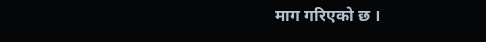माग गरिएको छ ।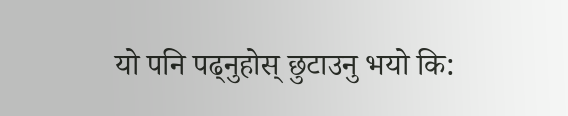यो पनि पढ्नुहोस् छुटाउनु भयो कि: